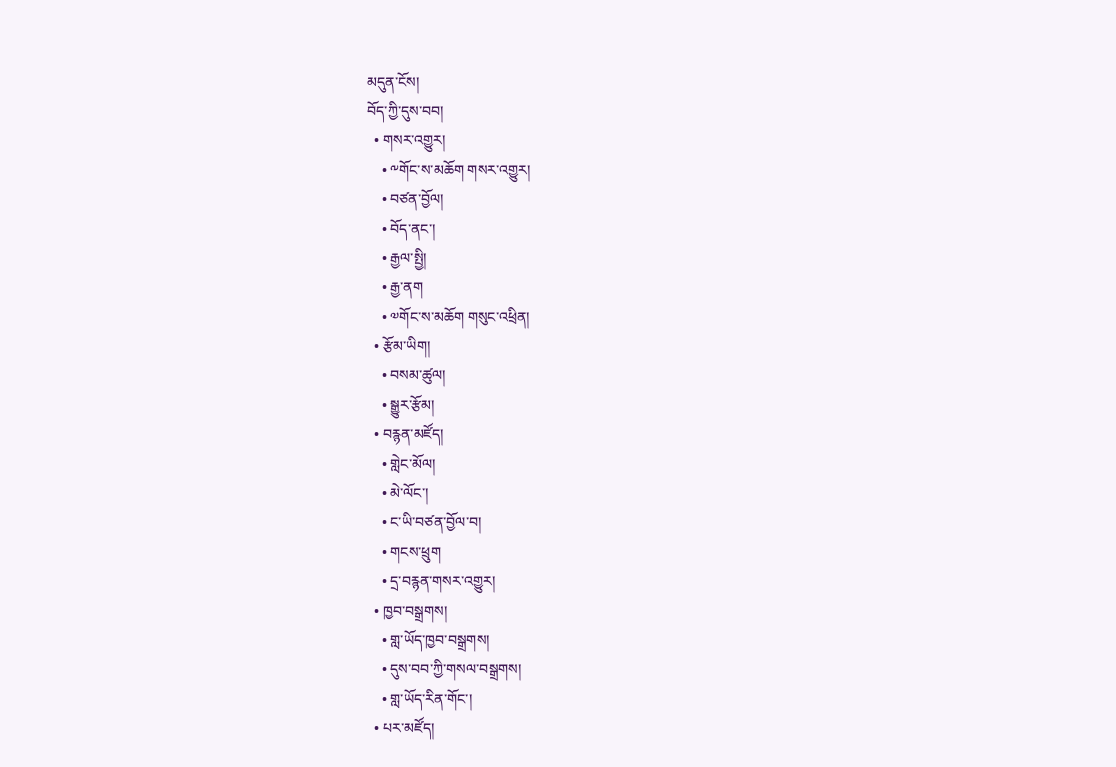མདུན་ངོས།
བོད་ཀྱི་དུས་བབ།
  • གསར་འགྱུར།
    • ༸གོང་ས་མཆོག གསར་འགྱུར།
    • བཙན་བྱོལ།
    • བོད་ནང་།
    • རྒྱལ་སྤྱི།
    • རྒྱ་ནག
    • ༧གོང་ས་མཆོག གསུང་འཕྲིན།
  • རྩོམ་ཡིག།
    • བསམ་ཚུལ།
    • སྒྱུར་རྩོམ།
  • བརྙན་མཛོད།
    • གླེང་མོལ།
    • མེ་ལོང་།
    • ང་ཡི་བཙན་བྱོལ་བ།
    • གངས་ཕྲུག
    • དྲ་བརྙན་གསར་འགྱུར།
  • ཁྱབ་བསྒྲགས།
    • གླ་ཡོད་ཁྱབ་བསྒྲགས།
    • དུས་བབ་ཀྱི་གསལ་བསྒྲགས།
    • གླ་ཡོད་རིན་གོང་།
  • པར་མཛོད།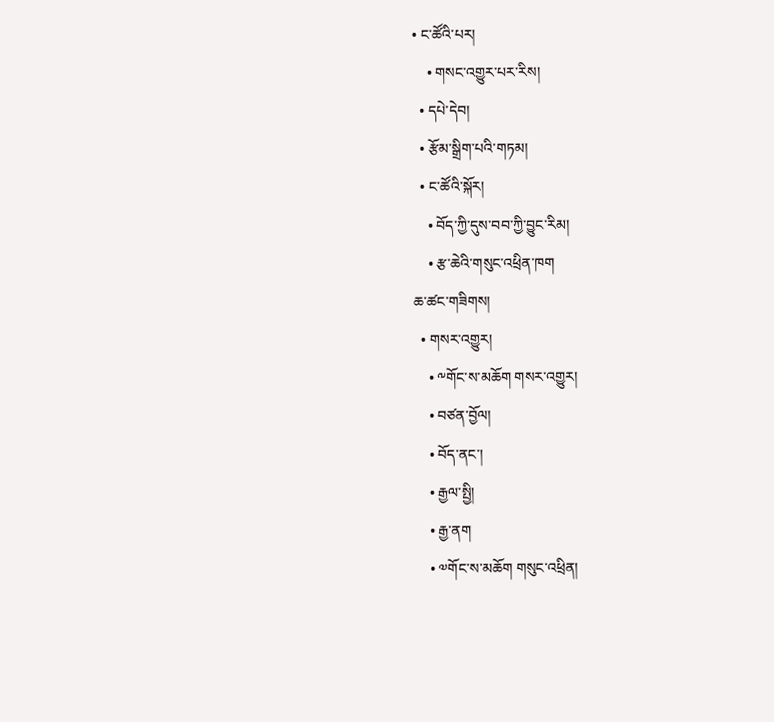• ང་ཚོའི་པར།
    • གསང་འགྱུར་པར་རིས།
  • དཔེ་དེབ།
  • རྩོམ་སྒྲིག་པའི་གཏམ།
  • ང་ཚོའི་སྐོར།
    • བོད་ཀྱི་དུས་བབ་ཀྱི་བྱུང་རིམ།
    • རྩ་ཆེའི་གསུང་འཕྲིན་ཁག
ཆ་ཚང་གཟིགས།
  • གསར་འགྱུར།
    • ༸གོང་ས་མཆོག གསར་འགྱུར།
    • བཙན་བྱོལ།
    • བོད་ནང་།
    • རྒྱལ་སྤྱི།
    • རྒྱ་ནག
    • ༧གོང་ས་མཆོག གསུང་འཕྲིན།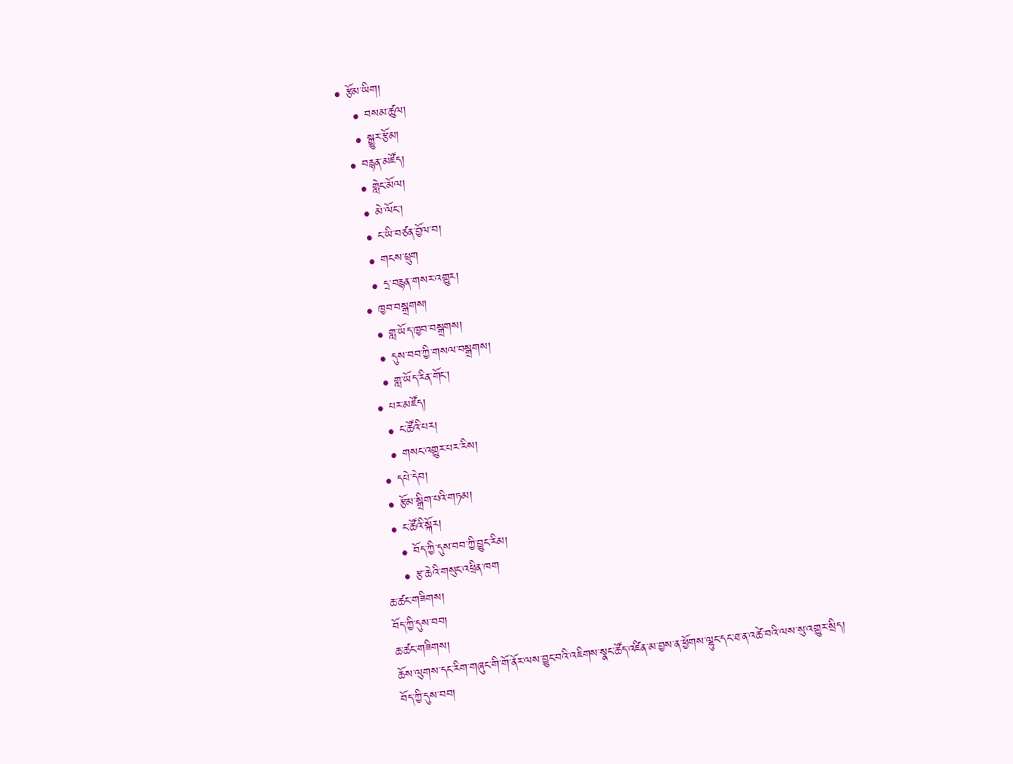• རྩོམ་ཡིག།
    • བསམ་ཚུལ།
    • སྒྱུར་རྩོམ།
  • བརྙན་མཛོད།
    • གླེང་མོལ།
    • མེ་ལོང་།
    • ང་ཡི་བཙན་བྱོལ་བ།
    • གངས་ཕྲུག
    • དྲ་བརྙན་གསར་འགྱུར།
  • ཁྱབ་བསྒྲགས།
    • གླ་ཡོད་ཁྱབ་བསྒྲགས།
    • དུས་བབ་ཀྱི་གསལ་བསྒྲགས།
    • གླ་ཡོད་རིན་གོང་།
  • པར་མཛོད།
    • ང་ཚོའི་པར།
    • གསང་འགྱུར་པར་རིས།
  • དཔེ་དེབ།
  • རྩོམ་སྒྲིག་པའི་གཏམ།
  • ང་ཚོའི་སྐོར།
    • བོད་ཀྱི་དུས་བབ་ཀྱི་བྱུང་རིམ།
    • རྩ་ཆེའི་གསུང་འཕྲིན་ཁག
ཆ་ཚང་གཟིགས།
བོད་ཀྱི་དུས་བབ།
ཆ་ཚང་གཟིགས།
ཆོས་ལུགས་དང་རིག་གཞུང་གི་གོ་ནོར་ལས་བྱུང་བའི་འཇིགས་སྣང་ཚོད་འཛིན་མ་བྱས་ན་ཕྱོགས་ལྷུང་དང་ཐ་ན་འཚེ་བའི་ལས་སུ་འགྱུར་སྲིད།
བོད་ཀྱི་དུས་བབ།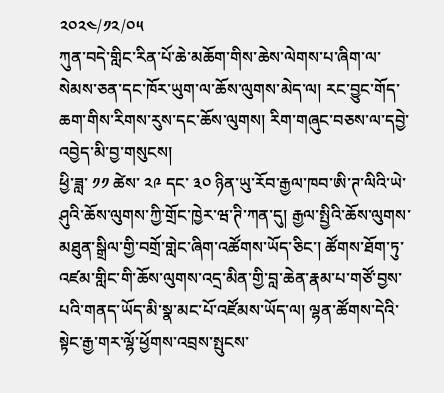༢༠༢༤/༡༢/༠༥
ཀུན་བདེ་གླིང་རིན་པོ་ཆེ་མཆོག་གིས་ཆེས་ལེགས་པ་ཞིག་ལ་སེམས་ཅན་དང་ཁོར་ཡུག་ལ་ཆོས་ལུགས་མེད་ལ། རང་བྱུང་གོད་ཆག་གིས་རིགས་རུས་དང་ཆོས་ལུགས། རིག་གཞུང་བཅས་ལ་དབྱེ་འབྱེད་མི་བྱ་གསུངས།
ཕྱི་ཟླ་ ༡༡ ཚེས་ ༢༩ དང་ ༣༠ ཉིན་ཡུ་རོབ་རྒྱལ་ཁབ་ཨི་ཊ་ལིའི་ཡེ་ཤུའི་ཆོས་ལུགས་ཀྱི་གྲོང་ཁྱེར་ཝ་ཊི་ཀན་དུ། རྒྱལ་སྤྱིའི་ཆོས་ལུགས་མཐུན་སྒྲིལ་གྱི་བགྲོ་གླེང་ཞིག་འཚོགས་ཡོད་ཅིང་། ཚོགས་ཐོག་ཏུ་འཛམ་གླིང་གི་ཆོས་ལུགས་འདྲ་མིན་གྱི་བླ་ཆེན་རྣམ་པ་གཙོ་བྱས་པའི་གནད་ཡོད་མི་སྣ་མང་པོ་འཛོམས་ཡོད་ལ། ལྷན་ཚོགས་དེའི་སྟེང་རྒྱ་གར་ལྷོ་ཕྱོགས་འབྲས་སྤུངས་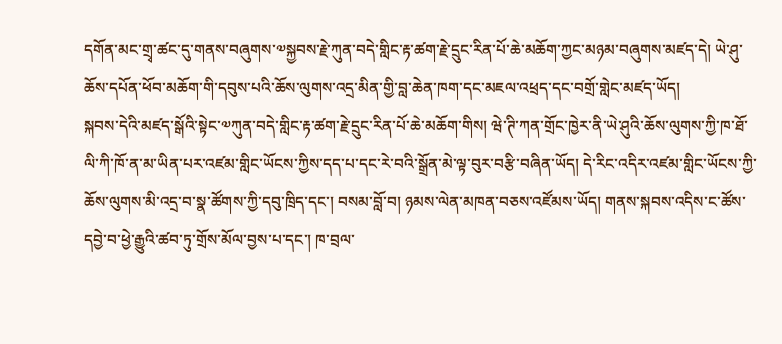དགོན་མང་གྲྭ་ཚང་དུ་གནས་བཞུགས་༧སྐྱབས་རྗེ་ཀུན་བདེ་གླིང་རྟ་ཚག་རྗེ་དྲུང་རིན་པོ་ཆེ་མཆོག་ཀྱང་མཉམ་བཞུགས་མཛད་དེ། ཡེ་ཤུ་ཆོས་དཔོན་ཕོབ་མཆོག་གི་དབུས་པའི་ཆོས་ལུགས་འདྲ་མིན་གྱི་བླ་ཆེན་ཁག་དང་མཇལ་འཕྲད་དང་བགྲོ་གླེང་མཛད་ཡོད།
སྐབས་དེའི་མཛད་སྒོའི་སྟེང་༧ཀུན་བདེ་གླིང་རྟ་ཚག་རྗེ་དྲུང་རིན་པོ་ཆེ་མཆོག་གིས། ཝེ་ཊི་ཀན་གྲོང་ཁྱེར་ནི་ཡེ་ཤུའི་ཆོས་ལུགས་ཀྱི་ཁ་ཐོ་ལི་ཀི་ཁོ་ན་མ་ཡིན་པར་འཛམ་གླིང་ཡོངས་ཀྱིས་དད་པ་དང་རེ་བའི་སྒྲོན་མེ་ལྟ་བུར་བརྩི་བཞིན་ཡོད། དེ་རིང་འདིར་འཛམ་གླིང་ཡོངས་ཀྱི་ཆོས་ལུགས་མི་འདྲ་བ་སྣ་ཚོགས་ཀྱི་དབུ་ཁྲིད་དང་། བསམ་བློ་བ། ཉམས་ལེན་མཁན་བཅས་འཛོམས་ཡོད། གནས་སྐབས་འདིས་ང་ཚོས་དབྱེ་བ་ཕྱེ་རྒྱུའི་ཚབ་ཏུ་གྲོས་མོལ་བྱས་པ་དང་། ཁ་བྲལ་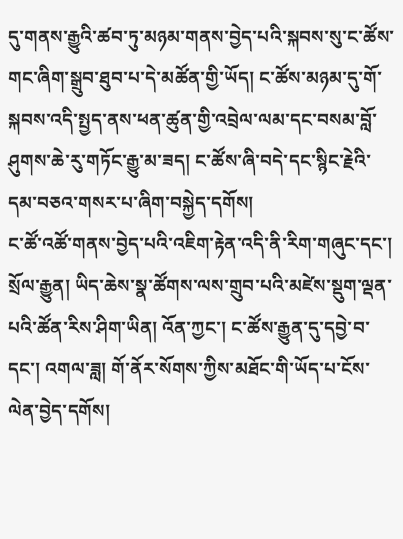དུ་གནས་རྒྱུའི་ཚབ་ཏུ་མཉམ་གནས་བྱེད་པའི་སྐབས་སུ་ང་ཚོས་གང་ཞིག་སྒྲུབ་ཐུབ་པ་དེ་མཚོན་གྱི་ཡོད། ང་ཚོས་མཉམ་དུ་གོ་སྐབས་འདི་སྤྱད་ནས་ཕན་ཚུན་གྱི་འབྲེལ་ལམ་དང་བསམ་བློ་ཤུགས་ཆེ་རུ་གཏོང་རྒྱུ་མ་ཟད། ང་ཚོས་ཞི་བདེ་དང་སྙིང་རྗེའི་དམ་བཅའ་གསར་པ་ཞིག་བསྐྱེད་དགོས།
ང་ཚོ་འཚོ་གནས་བྱེད་པའི་འཇིག་རྟེན་འདི་ནི་རིག་གཞུང་དང་། སྲོལ་རྒྱུན། ཡིད་ཆེས་སྣ་ཚོགས་ལས་གྲུབ་པའི་མཛེས་སྡུག་ལྡན་པའི་ཚོན་རིས་ཤིག་ཡིན། འོན་ཀྱང་། ང་ཚོས་རྒྱུན་དུ་དབྱེ་བ་དང་། འགལ་ཟླ། གོ་ནོར་སོགས་ཀྱིས་མཐོང་གི་ཡོད་པ་ངོས་ལེན་བྱེད་དགོས།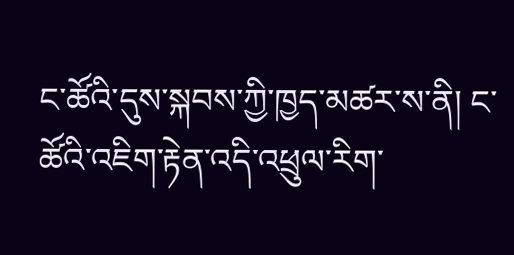ང་ཚོའི་དུས་སྐབས་ཀྱི་ཁྱད་མཚར་ས་ནི། ང་ཚོའི་འཇིག་རྟེན་འདི་འཕྲུལ་རིག་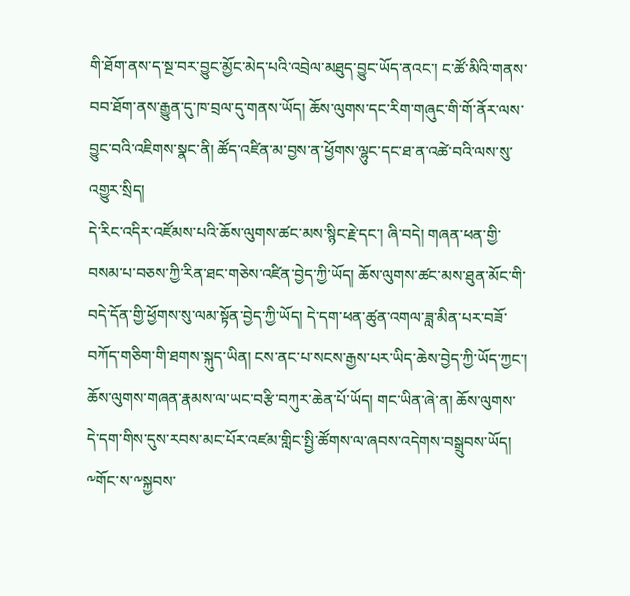གི་ཐོག་ནས་ད་སྔ་བར་བྱུང་མྱོང་མེད་པའི་འབྲེལ་མཐུད་བྱུང་ཡོད་ནའང་། ང་ཚོ་མིའི་གནས་བབ་ཐོག་ནས་རྒྱུན་དུ་ཁ་བྲལ་དུ་གནས་ཡོད། ཆོས་ལུགས་དང་རིག་གཞུང་གི་གོ་ནོར་ལས་བྱུང་བའི་འཇིགས་སྣང་ནི། ཚོད་འཛིན་མ་བྱས་ན་ཕྱོགས་ལྷུང་དང་ཐ་ན་འཚེ་བའི་ལས་སུ་འགྱུར་སྲིད།
དེ་རིང་འདིར་འཛོམས་པའི་ཆོས་ལུགས་ཚང་མས་སྙིང་རྗེ་དང་། ཞི་བདེ། གཞན་ཕན་གྱི་བསམ་པ་བཅས་ཀྱི་རིན་ཐང་གཅེས་འཛིན་བྱེད་ཀྱི་ཡོད། ཆོས་ལུགས་ཚང་མས་ཐུན་མོང་གི་བདེ་དོན་གྱི་ཕྱོགས་སུ་ལམ་སྟོན་བྱེད་ཀྱི་ཡོད། དེ་དག་ཕན་ཚུན་འགལ་ཟླ་མིན་པར་བཟོ་བཀོད་གཅིག་གི་ཐགས་སྐུད་ཡིན། ངས་ནང་པ་སངས་རྒྱས་པར་ཡིད་ཆེས་བྱེད་ཀྱི་ཡོད་ཀྱང་།  ཆོས་ལུགས་གཞན་རྣམས་ལ་ཡང་བརྩི་བཀུར་ཆེན་པོ་ཡོད། གང་ཡིན་ཞེ་ན། ཆོས་ལུགས་དེ་དག་གིས་དུས་རབས་མང་པོར་འཛམ་གླིང་སྤྱི་ཚོགས་ལ་ཞབས་འདེགས་བསྒྲུབས་ཡོད། ༸གོང་ས་༸སྐྱབས་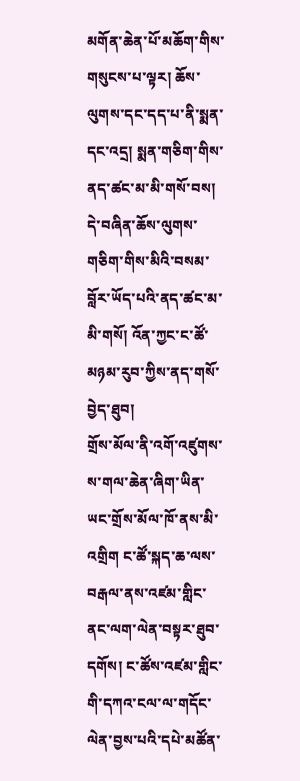མགོན་ཆེན་པོ་མཆོག་གིས་གསུངས་པ་ལྟར། ཆོས་ལུགས་དང་དད་པ་ནི་སྨན་དང་འདྲ། སྨན་གཅིག་གིས་ནད་ཚང་མ་མི་གསོ་བས། དེ་བཞིན་ཆོས་ལུགས་གཅིག་གིས་མིའི་བསམ་བློར་ཡོད་པའི་ནད་ཚང་མ་མི་གསོ། འོན་ཀྱང་ང་ཚོ་མཉམ་རུབ་ཀྱིས་ནད་གསོ་བྱེད་ཐུབ།
གྲོས་མོལ་ནི་འགོ་འཛུགས་ས་གལ་ཆེན་ཞིག་ཡིན་ཡང་གྲོས་མོལ་ཁོ་ནས་མི་འགྲིག ང་ཚོ་སྐད་ཆ་ལས་བརྒལ་ནས་འཛམ་གླིང་ནང་ལག་ལེན་བསྟར་ཐུབ་དགོས། ང་ཚོས་འཛམ་གླིང་གི་དཀའ་ངལ་ལ་གདོང་ལེན་བྱས་པའི་དཔེ་མཚོན་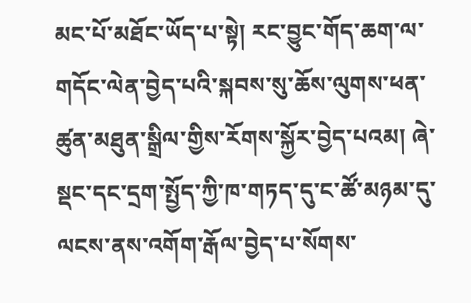མང་པོ་མཐོང་ཡོད་པ་སྟེ། རང་བྱུང་གོད་ཆག་ལ་གདོང་ལེན་བྱེད་པའི་སྐབས་སུ་ཆོས་ལུགས་ཕན་ཚུན་མཐུན་སྒྲིལ་གྱིས་རོགས་སྐྱོར་བྱེད་པའམ། ཞེ་སྡང་དང་དྲག་སྤྱོད་ཀྱི་ཁ་གཏད་དུ་ང་ཚོ་མཉམ་དུ་ལངས་ནས་འགོག་རྒོལ་བྱེད་པ་སོགས་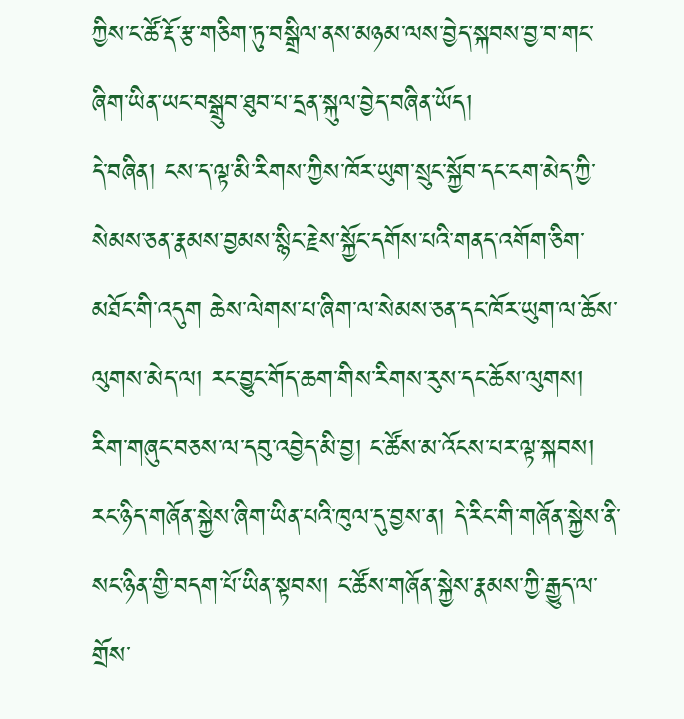ཀྱིས་ང་ཚོ་རྡོ་རྩ་གཅིག་ཏུ་བསྒྲིལ་ནས་མཉམ་ལས་བྱེད་སྐབས་བྱ་བ་གང་ཞིག་ཡིན་ཡང་བསྒྲུབ་ཐུབ་པ་དྲན་སྐུལ་བྱེད་བཞིན་ཡོད།
དེ་བཞིན། ངས་ད་ལྟ་མི་རིགས་ཀྱིས་ཁོར་ཡུག་སྲུང་སྐྱོབ་དང་ངག་མེད་ཀྱི་སེམས་ཅན་རྣམས་བྱམས་སྙིང་རྗེས་སྐྱོང་དགོས་པའི་གནད་འགོག་ཅིག་མཐོང་གི་འདུག ཆེས་ལེགས་པ་ཞིག་ལ་སེམས་ཅན་དང་ཁོར་ཡུག་ལ་ཆོས་ལུགས་མེད་ལ། རང་བྱུང་གོད་ཆག་གིས་རིགས་རུས་དང་ཆོས་ལུགས། རིག་གཞུང་བཅས་ལ་དབུ་འབྱེད་མི་བྱ། ང་ཚོས་མ་འོངས་པར་ལྟ་སྐབས། རང་ཉིད་གཞོན་སྐྱེས་ཞིག་ཡིན་པའི་ཁུལ་དུ་བྱས་ན། དེ་རིང་གི་གཞོན་སྐྱེས་ནི་སང་ཉིན་གྱི་བདག་པོ་ཡིན་སྟབས། ང་ཚོས་གཞོན་སྐྱེས་རྣམས་ཀྱི་རྒྱུད་ལ་གྲོས་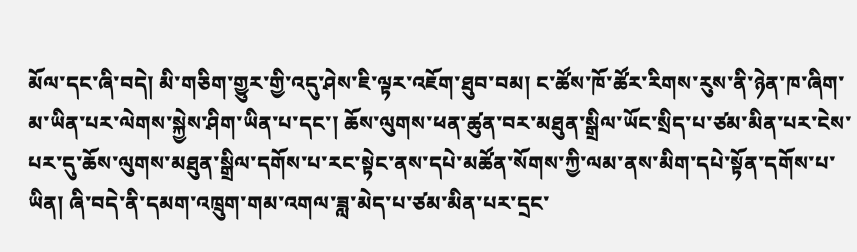མོལ་དང་ཞི་བདེ། མི་གཅིག་གྱུར་གྱི་འདུ་ཤེས་ཇི་ལྟར་འཇོག་ཐུབ་བམ། ང་ཚོས་ཁོ་ཚོར་རིགས་རུས་ནི་ཉེན་ཁ་ཞིག་མ་ཡིན་པར་ལེགས་སྐྱེས་ཤིག་ཡིན་པ་དང་། ཆོས་ལུགས་ཕན་ཚུན་བར་མཐུན་སྒྲིལ་ཡོང་སྲིད་པ་ཙམ་མིན་པར་ངེས་པར་དུ་ཆོས་ལུགས་མཐུན་སྒྲིལ་དགོས་པ་རང་སྟེང་ནས་དཔེ་མཚོན་སོགས་ཀྱི་ལམ་ནས་མིག་དཔེ་སྟོན་དགོས་པ་ཡིན། ཞི་བདེ་ནི་དམག་འཁྲུག་གམ་འགལ་ཟླ་མེད་པ་ཙམ་མིན་པར་དྲང་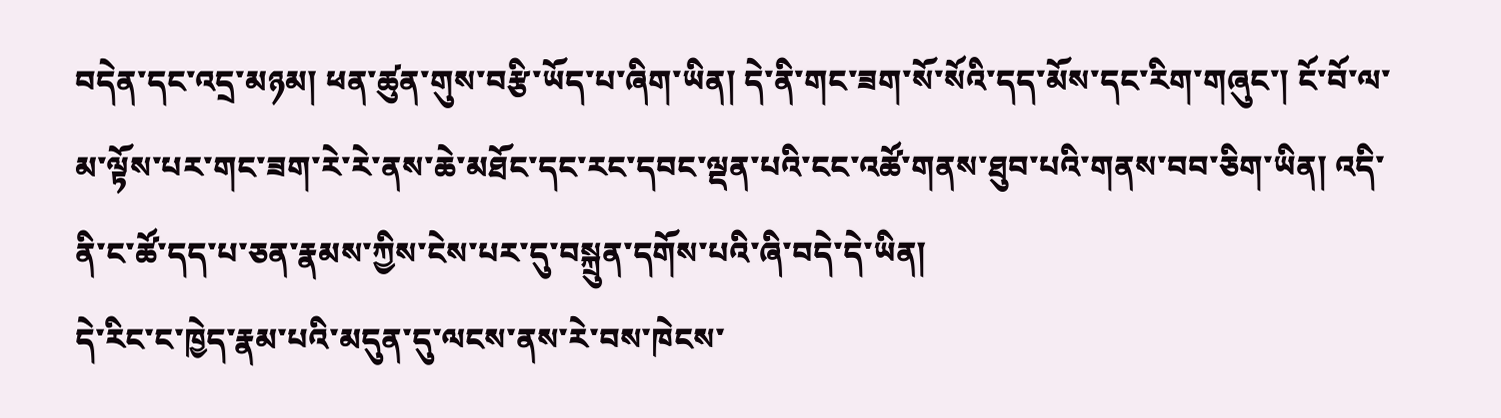བདེན་དང་འདྲ་མཉམ། ཕན་ཚུན་གུས་བརྩི་ཡོད་པ་ཞིག་ཡིན། དེ་ནི་གང་ཟག་སོ་སོའི་དད་མོས་དང་རིག་གཞུང་། ངོ་བོ་ལ་མ་ལྟོས་པར་གང་ཟག་རེ་རེ་ནས་ཆེ་མཐོང་དང་རང་དབང་ལྡན་པའི་ངང་འཚོ་གནས་ཐུབ་པའི་གནས་བབ་ཅིག་ཡིན། འདི་ནི་ང་ཚོ་དད་པ་ཅན་རྣམས་ཀྱིས་ངེས་པར་དུ་བསྐྲུན་དགོས་པའི་ཞི་བདེ་དེ་ཡིན།
དེ་རིང་ང་ཁྱེད་རྣམ་པའི་མདུན་དུ་ལངས་ནས་རེ་བས་ཁེངས་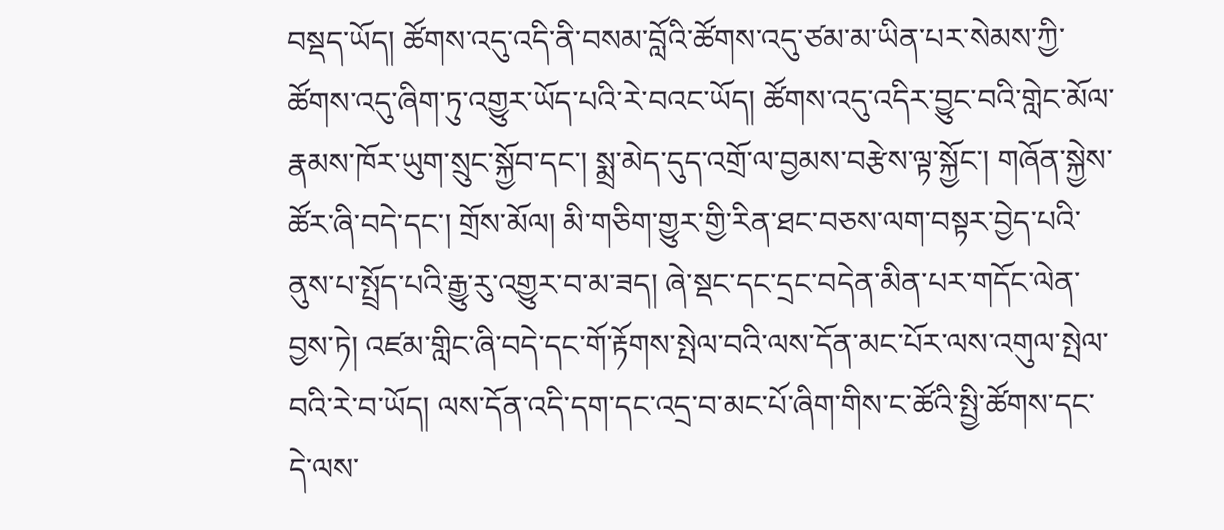བསྡད་ཡོད། ཚོགས་འདུ་འདི་ནི་བསམ་བློའི་ཚོགས་འདུ་ཙམ་མ་ཡིན་པར་སེམས་ཀྱི་ཚོགས་འདུ་ཞིག་ཏུ་འགྱུར་ཡོད་པའི་རེ་བའང་ཡོད། ཚོགས་འདུ་འདིར་བྱུང་བའི་གླེང་མོལ་རྣམས་ཁོར་ཡུག་སྲུང་སྐྱོབ་དང་། སྨྲ་མེད་དུད་འགྲོ་ལ་བྱམས་བརྩེས་ལྟ་སྐྱོང་། གཞོན་སྐྱེས་ཚོར་ཞི་བདེ་དང་། གྲོས་མོལ། མི་གཅིག་གྱུར་གྱི་རིན་ཐང་བཅས་ལག་བསྟར་བྱེད་པའི་ནུས་པ་སྤྲོད་པའི་རྒྱུ་རུ་འགྱུར་བ་མ་ཟད། ཞེ་སྡང་དང་དྲང་བདེན་མིན་པར་གདོང་ལེན་བྱས་ཏེ། འཛམ་གླིང་ཞི་བདེ་དང་གོ་རྟོགས་སྤེལ་བའི་ལས་དོན་མང་པོར་ལས་འགུལ་སྤེལ་བའི་རེ་བ་ཡོད། ལས་དོན་འདི་དག་དང་འདྲ་བ་མང་པོ་ཞིག་གིས་ང་ཚོའི་སྤྱི་ཚོགས་དང་དེ་ལས་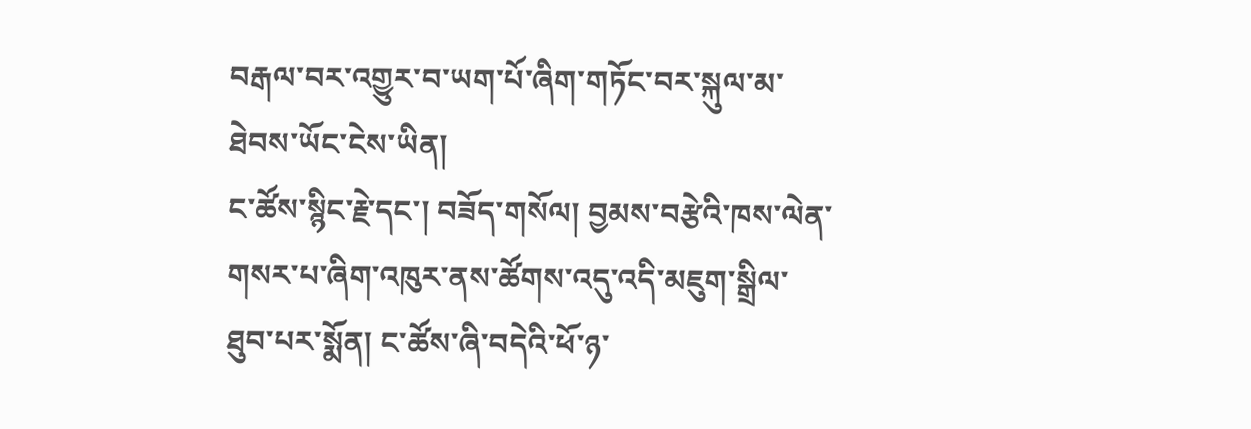བརྒལ་བར་འགྱུར་བ་ཡག་པོ་ཞིག་གཏོང་བར་སྐུལ་མ་ཐེབས་ཡོང་ངེས་ཡིན།
ང་ཚོས་སྙིང་རྗེ་དང་། བཟོད་གསོལ། བྱམས་བརྩེའི་ཁས་ལེན་གསར་པ་ཞིག་འཁུར་ནས་ཚོགས་འདུ་འདི་མཇུག་སྒྲིལ་ཐུབ་པར་སྨོན། ང་ཚོས་ཞི་བདེའི་ཕོ་ཉ་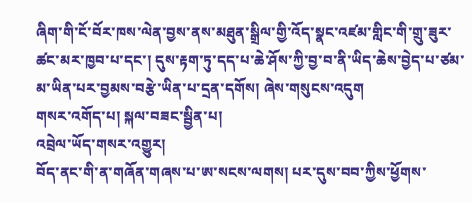ཞིག་གི་ངོ་བོར་ཁས་ལེན་བྱས་ནས་མཐུན་སྒྲིལ་གྱི་འོད་སྣང་འཛམ་གླིང་གི་གྲུ་ཟུར་ཚང་མར་ཁྱབ་པ་དང་། དུས་རྟག་ཏུ་དད་པ་ཆེ་ཤོས་ཀྱི་བྱ་བ་ནི་ཡིད་ཆེས་བྱེད་པ་ཙམ་མ་ཡིན་པར་བྱམས་བརྩེ་ཡིན་པ་དྲན་དགོས། ཞེས་གསུངས་འདུག
གསར་འགོད་པ། སྐལ་བཟང་སྦྱིན་པ།
འབྲེལ་ཡོད་གསར་འགྱུར།
བོད་ནང་གི་ན་གཞོན་གཞས་པ་ཨ་སངས་ལགས། པར་དུས་བབ་ཀྱིས་ཕྱོགས་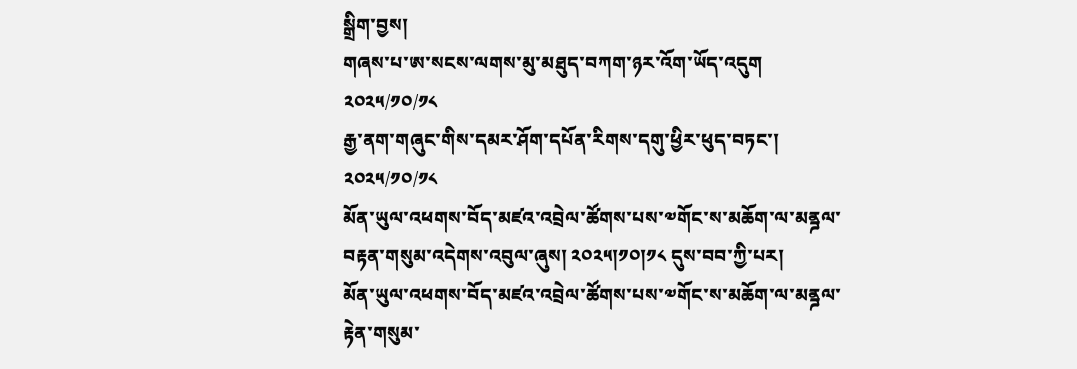སྒྲིག་བྱས།
གཞས་པ་ཨ་སངས་ལགས་མུ་མཐུད་བཀག་ཉར་འོག་ཡོད་འདུག
༢༠༢༥/༡༠/༡༨
རྒྱ་ནག་གཞུང་གིས་དམར་ཤོག་དཔོན་རིགས་དགུ་ཕྱིར་ཕུད་བཏང་།
༢༠༢༥/༡༠/༡༨
མོན་ཡུལ་འཕགས་བོད་མཛའ་འབྲེལ་ཚོགས་པས་༧གོང་ས་མཆོག་ལ་མནྜལ་བརྟན་གསུམ་འདེགས་འབུལ་ཞུས། ༢༠༢༥།༡༠།༡༨ དུས་བབ་ཀྱི་པར།
མོན་ཡུལ་འཕགས་བོད་མཛའ་འབྲེལ་ཚོགས་པས་༧གོང་ས་མཆོག་ལ་མནྜལ་རྟེན་གསུམ་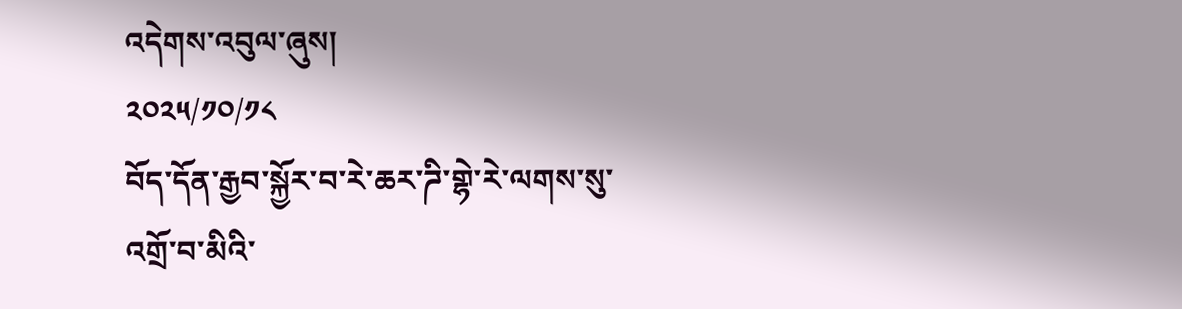འདེགས་འབུལ་ཞུས།
༢༠༢༥/༡༠/༡༨
བོད་དོན་རྒྱབ་སྐྱོར་བ་རེ་ཆར་ཌི་གྷེ་རེ་ལགས་སུ་འགྲོ་བ་མིའི་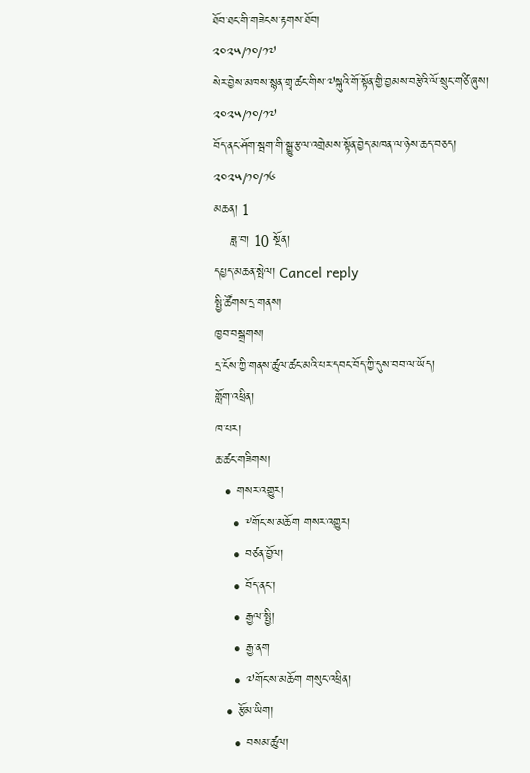ཐོབ་ཐང་གི་གཟེངས་རྟགས་ཐོབ།
༢༠༢༥/༡༠/༡༧
སེར་བྱེས་མཁས་སྙན་གྲྭ་ཚང་གིས་༧སྐུའི་གོ་སྟོན་གྱི་བྱམས་བརྩེའི་ལོ་སྲུང་གཙི་ཞུས།
༢༠༢༥/༡༠/༡༧
བོད་ནང་ཤོག་སྦག་གི་སྒྱུ་རྩལ་འགྲེམས་སྟོན་བྱེད་མཁན་ལ་ཉེས་ཆད་བཅད།
༢༠༢༥/༡༠/༡༦
མཆན། 1
    ཟླ་བ། 10 སྔོན།
དཔྱད་མཆན་སྤེལ། Cancel reply
སྤྱི་ཚོགས་དྲ་གནས།
ཁྱབ་བསྒྲགས།
དྲ་ངོས་ཀྱི་གནས་ཚུལ་ཚང་མའི་པར་དབང་བོད་ཀྱི་དུས་བབ་ལ་ཡོད།
གློག་འཕྲིན།
ཁ་པར།
ཆ་ཚང་གཟིགས།
  • གསར་འགྱུར།
    • ༸གོང་ས་མཆོག གསར་འགྱུར།
    • བཙན་བྱོལ།
    • བོད་ནང་།
    • རྒྱལ་སྤྱི།
    • རྒྱ་ནག
    • ༧གོང་ས་མཆོག གསུང་འཕྲིན།
  • རྩོམ་ཡིག།
    • བསམ་ཚུལ།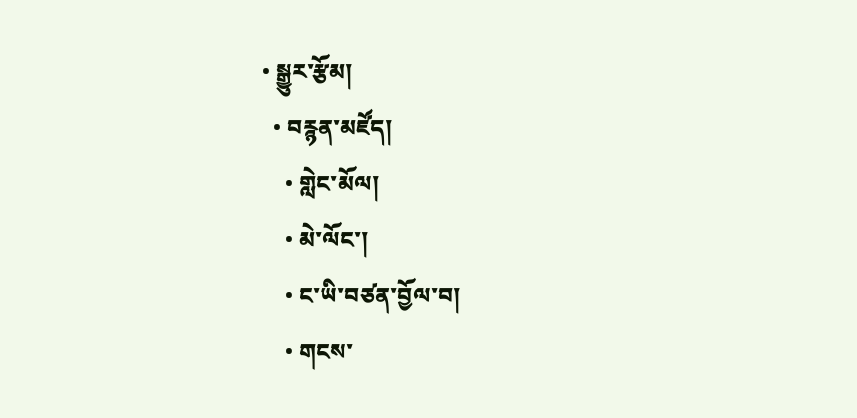• སྒྱུར་རྩོམ།
  • བརྙན་མཛོད།
    • གླེང་མོལ།
    • མེ་ལོང་།
    • ང་ཡི་བཙན་བྱོལ་བ།
    • གངས་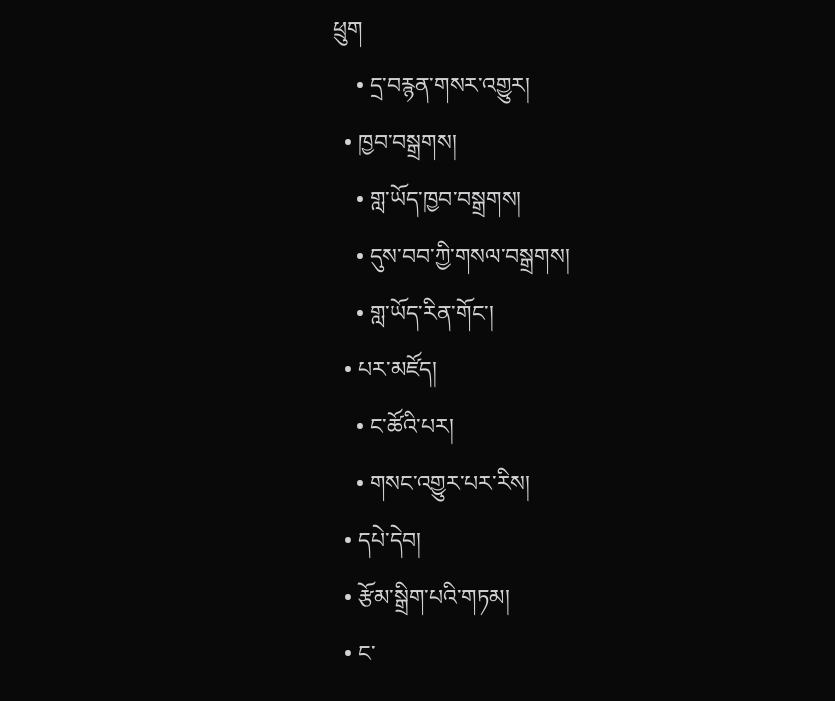ཕྲུག
    • དྲ་བརྙན་གསར་འགྱུར།
  • ཁྱབ་བསྒྲགས།
    • གླ་ཡོད་ཁྱབ་བསྒྲགས།
    • དུས་བབ་ཀྱི་གསལ་བསྒྲགས།
    • གླ་ཡོད་རིན་གོང་།
  • པར་མཛོད།
    • ང་ཚོའི་པར།
    • གསང་འགྱུར་པར་རིས།
  • དཔེ་དེབ།
  • རྩོམ་སྒྲིག་པའི་གཏམ།
  • ང་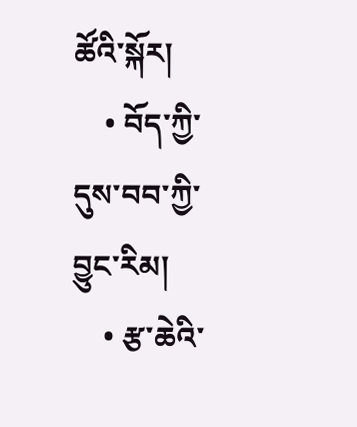ཚོའི་སྐོར།
    • བོད་ཀྱི་དུས་བབ་ཀྱི་བྱུང་རིམ།
    • རྩ་ཆེའི་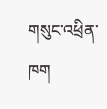གསུང་འཕྲིན་ཁག